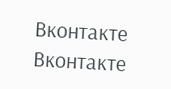Вконтакте Вконтакте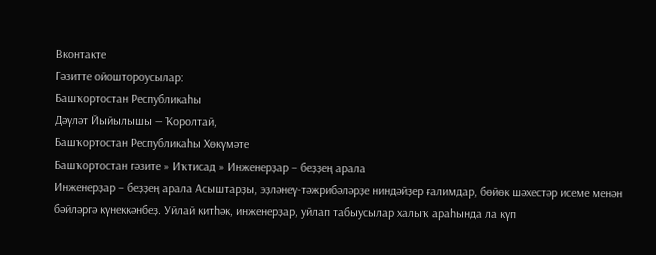Вконтакте
Гәзитте ойоштороусылар:
Башҡортостан Республикаһы
Дәүләт Йыйылышы — Ҡоролтай,
Башҡортостан Республикаһы Хөкүмәте
Башҡортостан гәзите » Иҡтисад » Инженерҙар – беҙҙең арала
Инженерҙар – беҙҙең арала Асыштарҙы, эҙләнеү-тәжрибәләрҙе ниндәйҙер ғалимдар, бөйөк шәхестәр исеме менән бәйләргә күнеккәнбеҙ. Уйлай китһәк, инженерҙар, уйлап табыусылар халыҡ араһында ла күп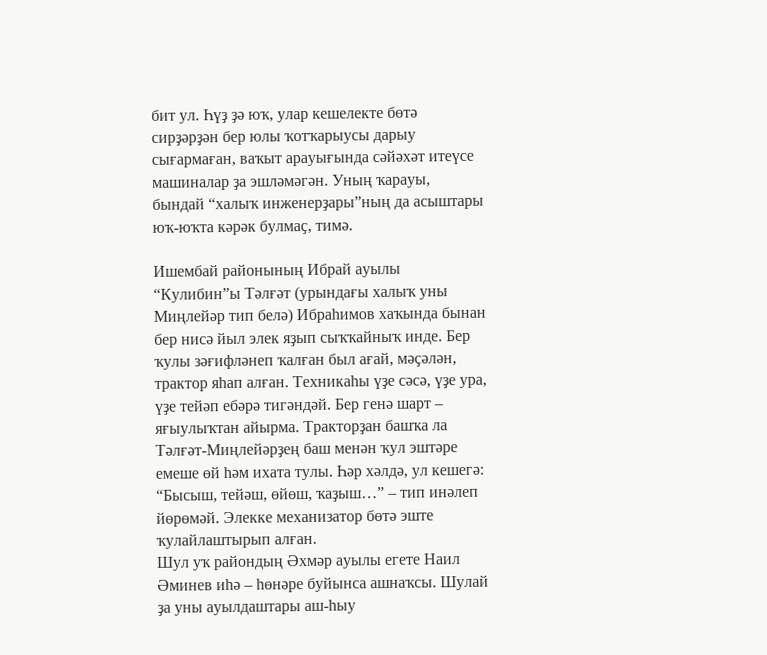бит ул. Һүҙ ҙә юҡ, улар кешелекте бөтә сирҙәрҙән бер юлы ҡотҡарыусы дарыу сығармаған, ваҡыт арауығында сәйәхәт итеүсе машиналар ҙа эшләмәгән. Уның ҡарауы, бындай “халыҡ инженерҙары”ның да асыштары юҡ-юҡта кәрәк булмаҫ, тимә.

Ишембай районының Ибрай ауылы “Кулибин”ы Тәлғәт (урындағы халыҡ уны Миңлейәр тип белә) Ибраһимов хаҡында бынан бер нисә йыл элек яҙып сыҡҡайныҡ инде. Бер ҡулы зәғифләнеп ҡалған был ағай, мәҫәлән, трактор яһап алған. Техникаһы үҙе сәсә, үҙе ура, үҙе тейәп ебәрә тигәндәй. Бер генә шарт – яғыулыҡтан айырма. Тракторҙан башҡа ла Тәлғәт-Миңлейәрҙең баш менән ҡул эштәре емеше өй һәм ихата тулы. Һәр хәлдә, ул кешегә: “Бысыш, тейәш, өйөш, ҡаҙыш…” – тип инәлеп йөрөмәй. Элекке механизатор бөтә эште ҡулайлаштырып алған.
Шул уҡ райондың Әхмәр ауылы егете Наил Әминев иһә – һөнәре буйынса ашнаҡсы. Шулай ҙа уны ауылдаштары аш-һыу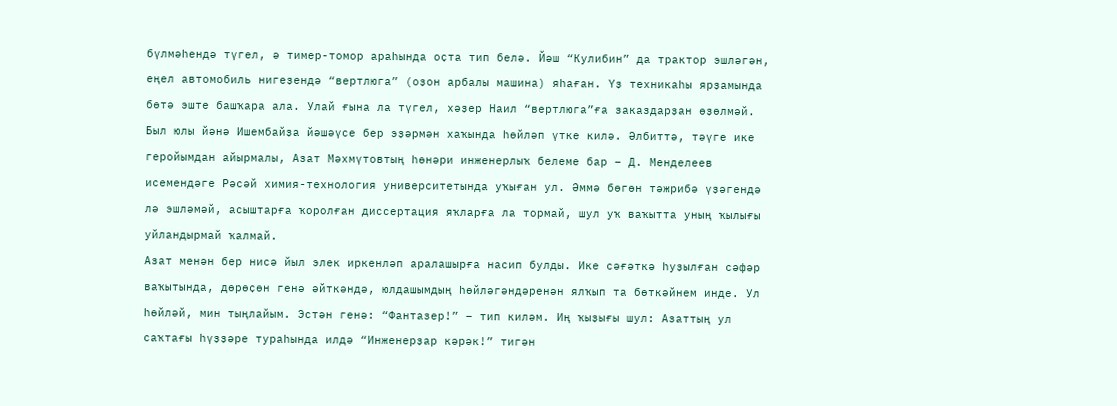бүлмәһендә түгел, ә тимер-томор араһында оҫта тип белә. Йәш “Кулибин” да трактор эшләгән, еңел автомобиль нигеҙендә “вертлюга” (оҙон арбалы машина) яһаған. Үҙ техникаһы ярҙамында бөтә эште башҡара ала. Улай ғына ла түгел, хәҙер Наил “вертлюга”ға заказдарҙан өҙөлмәй.
Был юлы йәнә Ишембайҙа йәшәүсе бер эҙәрмән хаҡында һөйләп үтке килә. Әлбиттә, тәүге ике геройымдан айырмалы, Азат Мәхмүтовтың һөнәри инженерлыҡ белеме бар – Д. Менделеев исемендәге Рәсәй химия-технология университетында уҡыған ул. Әммә бөгөн тәжрибә үҙәгендә лә эшләмәй, асыштарға ҡоролған диссертация яҡларға ла тормай, шул уҡ ваҡытта уның ҡылығы уйландырмай ҡалмай.
Азат менән бер нисә йыл элек иркенләп аралашырға насип булды. Ике сәғәткә һуҙылған сәфәр ваҡытында, дөрөҫөн генә әйткәндә, юлдашымдың һөйләгәндәренән ялҡып та бөткәйнем инде. Ул һөйләй, мин тыңлайым. Эстән генә: “Фантазер!” – тип киләм. Иң ҡыҙығы шул: Азаттың ул саҡтағы һүҙҙәре тураһында илдә “Инженерҙар кәрәк!” тигән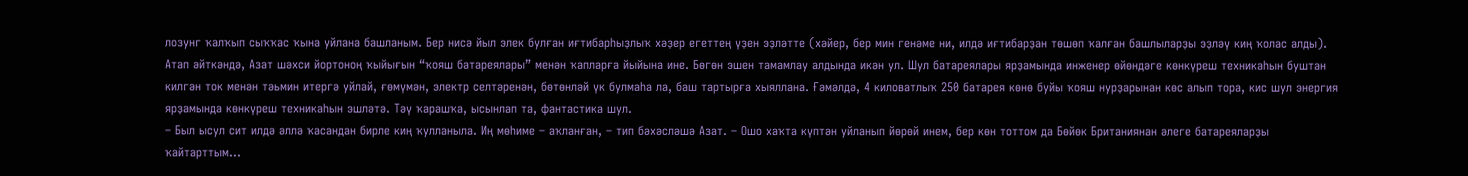лозунг ҡалҡып сыҡҡас ҡына уйлана башланым. Бер нисә йыл элек булған иғтибарһыҙлыҡ хәҙер егеттең үҙен эҙләтте (хәйер, бер мин генәме ни, илдә иғтибарҙан төшөп ҡалған башлыларҙы эҙләү киң ҡолас алды).
Атап әйткәндә, Азат шәхси йортоноң ҡыйығын “ҡояш батареялары” менән ҡапларға йыйына ине. Бөгөн эшен тамамлау алдында икән ул. Шул батареялары ярҙамында инженер өйөндәге көнкүреш техникаһын буштан килгән ток менән тәьмин итергә уйлай, ғөмүмән, электр селтәренән, бөтөнләй үк булмаһа ла, баш тартырға хыяллана. Ғәмәлдә, 4 киловатлыҡ 250 батарея көнө буйы ҡояш нурҙарынан көс алып тора, кис шул энергия ярҙамында көнкүреш техникаһын эшләтә. Тәү ҡарашҡа, ысынлап та, фантастика шул.
– Был ысул сит илдә әллә ҡасандан бирле киң ҡулланыла. Иң мөһиме – аҡланған, – тип бәхәсләшә Азат. – Ошо хаҡта күптән уйланып йөрөй инем, бер көн тоттом да Бөйөк Британиянан әлеге батареяларҙы ҡайтарттым...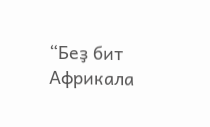“Беҙ бит Африкала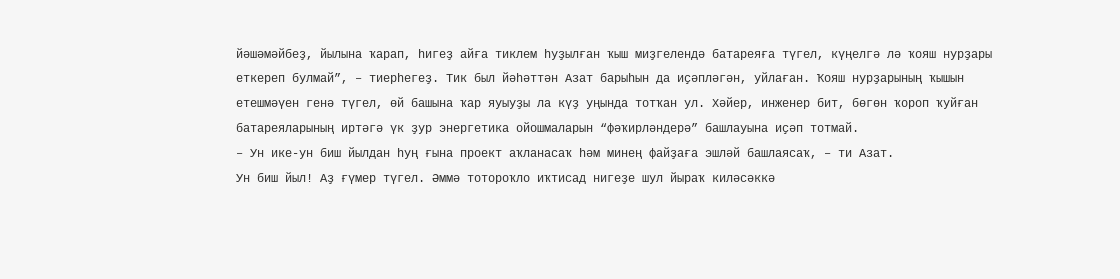йәшәмәйбеҙ, йылына ҡарап, һигеҙ айға тиклем һуҙылған ҡыш миҙгелендә батареяға түгел, күңелгә лә ҡояш нурҙары еткереп булмай”, – тиерһегеҙ. Тик был йәһәттән Азат барыһын да иҫәпләгән, уйлаған. Ҡояш нурҙарының ҡышын етешмәүен генә түгел, өй башына ҡар яуыуҙы ла күҙ уңында тотҡан ул. Хәйер, инженер бит, бөгөн ҡороп ҡуйған батареяларының иртәгә үк ҙур энергетика ойошмаларын “фәҡирләндерә” башлауына иҫәп тотмай.
– Ун ике-ун биш йылдан һуң ғына проект аҡланасаҡ һәм минең файҙаға эшләй башлаясаҡ, – ти Азат.
Ун биш йыл! Аҙ ғүмер түгел. Әммә тотороҡло иҡтисад нигеҙе шул йыраҡ киләсәккә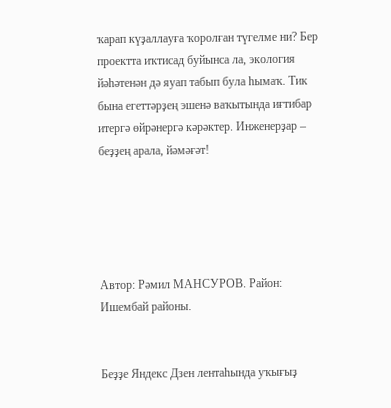ҡарап күҙаллауға ҡоролған түгелме ни? Бер проектта иҡтисад буйынса ла, экология йәһәтенән дә яуап табып була һымаҡ. Тик бына егеттәрҙең эшенә ваҡытында иғтибар итергә өйрәнергә кәрәктер. Инженерҙар – беҙҙең арала, йәмәғәт!





Автор: Рәмил МАНСУРОВ. Район: Ишембай районы.


Беҙҙе Яндекс Дзен лентаһында уҡығыҙ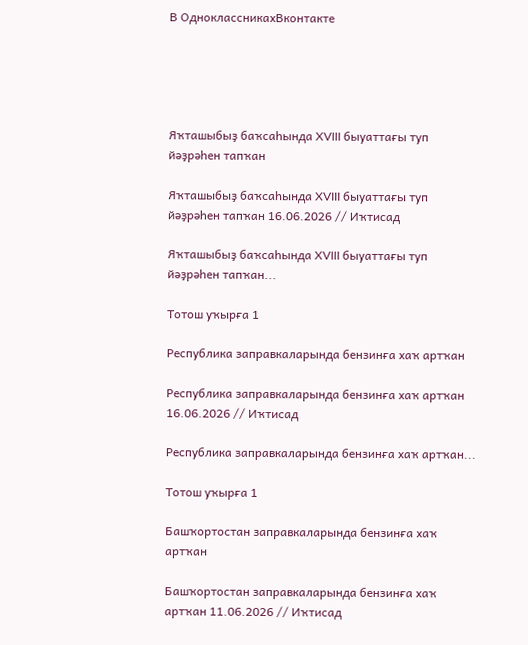В ОдноклассникахВконтакте





Яҡташыбыҙ баҡсаһында XVIII быуаттағы туп йәҙрәһен тапҡан

Яҡташыбыҙ баҡсаһында XVIII быуаттағы туп йәҙрәһен тапҡан 16.06.2026 // Иҡтисад

Яҡташыбыҙ баҡсаһында XVIII быуаттағы туп йәҙрәһен тапҡан...

Тотош уҡырға 1

Республика заправкаларында бензинға хаҡ артҡан

Республика заправкаларында бензинға хаҡ артҡан 16.06.2026 // Иҡтисад

Республика заправкаларында бензинға хаҡ артҡан...

Тотош уҡырға 1

Башҡортостан заправкаларында бензинға хаҡ артҡан

Башҡортостан заправкаларында бензинға хаҡ артҡан 11.06.2026 // Иҡтисад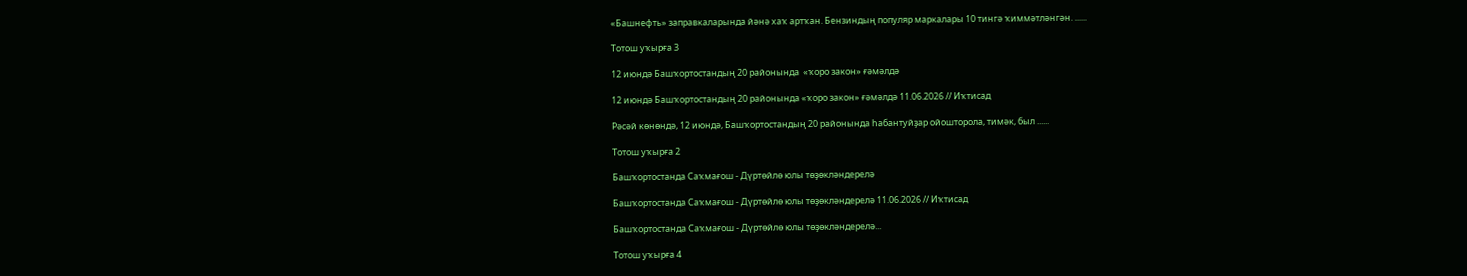«Башнефть» заправкаларында йәнә хаҡ артҡан. Бензиндың популяр маркалары 10 тингә ҡиммәтләнгән. ......

Тотош уҡырға 3

12 июндә Башҡортостандың 20 районында  «ҡоро закон» ғәмәлдә

12 июндә Башҡортостандың 20 районында «ҡоро закон» ғәмәлдә 11.06.2026 // Иҡтисад

Рәсәй көнөндә, 12 июндә, Башҡортостандың 20 районында һабантуйҙар ойошторола, тимәк, был ......

Тотош уҡырға 2

Башҡортостанда Саҡмағош - Дүртөйлө юлы төҙөкләндерелә

Башҡортостанда Саҡмағош - Дүртөйлө юлы төҙөкләндерелә 11.06.2026 // Иҡтисад

Башҡортостанда Саҡмағош - Дүртөйлө юлы төҙөкләндерелә...

Тотош уҡырға 4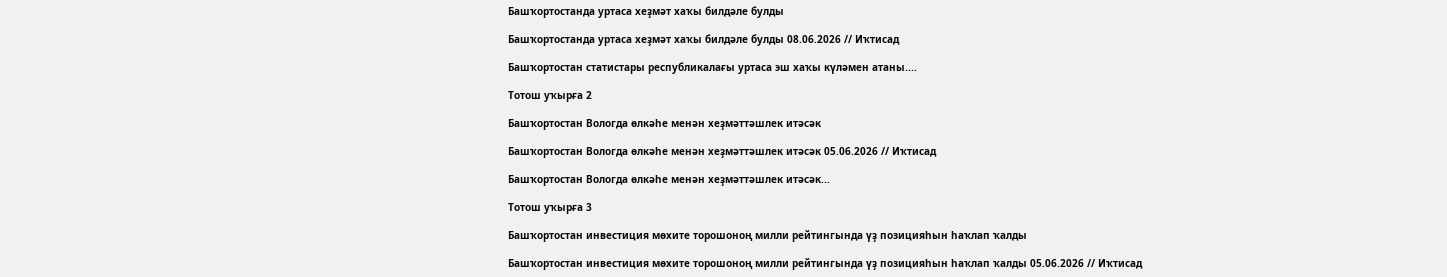Башҡортостанда уртаса хеҙмәт хаҡы билдәле булды

Башҡортостанда уртаса хеҙмәт хаҡы билдәле булды 08.06.2026 // Иҡтисад

Башҡортостан статистары республикалағы уртаса эш хаҡы күләмен атаны....

Тотош уҡырға 2

Башҡортостан Вологда өлкәһе менән хеҙмәттәшлек итәсәк

Башҡортостан Вологда өлкәһе менән хеҙмәттәшлек итәсәк 05.06.2026 // Иҡтисад

Башҡортостан Вологда өлкәһе менән хеҙмәттәшлек итәсәк...

Тотош уҡырға 3

Башҡортостан инвестиция мөхите торошоноң милли рейтингында үҙ позицияһын һаҡлап ҡалды

Башҡортостан инвестиция мөхите торошоноң милли рейтингында үҙ позицияһын һаҡлап ҡалды 05.06.2026 // Иҡтисад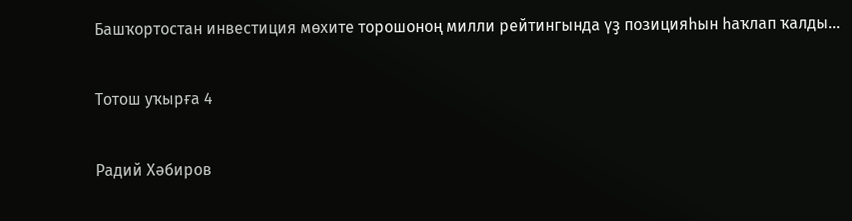Башҡортостан инвестиция мөхите торошоноң милли рейтингында үҙ позицияһын һаҡлап ҡалды...

Тотош уҡырға 4

Радий Хәбиров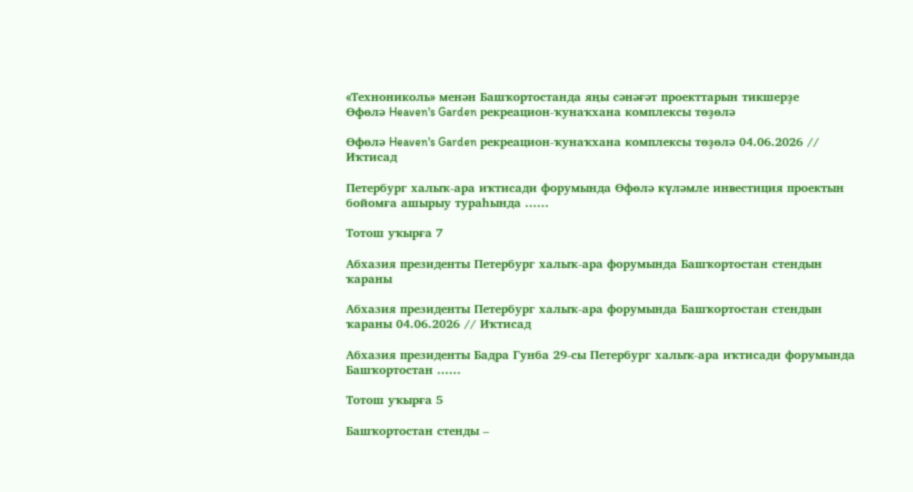«Технониколь» менән Башҡортостанда яңы сәнәғәт проекттарын тикшерҙе
Өфөлә Heaven's Garden рекреацион-ҡунаҡхана комплексы төҙөлә

Өфөлә Heaven's Garden рекреацион-ҡунаҡхана комплексы төҙөлә 04.06.2026 // Иҡтисад

Петербург халыҡ-ара иҡтисади форумында Өфөлә күләмле инвестиция проектын бойомға ашырыу тураһында ......

Тотош уҡырға 7

Абхазия президенты Петербург халыҡ-ара форумында Башҡортостан стендын ҡараны

Абхазия президенты Петербург халыҡ-ара форумында Башҡортостан стендын ҡараны 04.06.2026 // Иҡтисад

Абхазия президенты Бадра Гунба 29-сы Петербург халыҡ-ара иҡтисади форумында Башҡортостан ......

Тотош уҡырға 5

Башҡортостан стенды –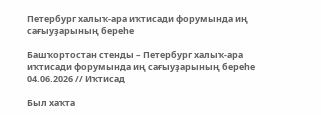Петербург халыҡ-ара иҡтисади форумында иң сағыуҙарының береһе

Башҡортостан стенды – Петербург халыҡ-ара иҡтисади форумында иң сағыуҙарының береһе 04.06.2026 // Иҡтисад

Был хаҡта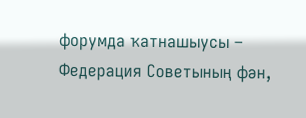форумда ҡатнашыусы – Федерация Советының фән,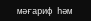мәғариф һәм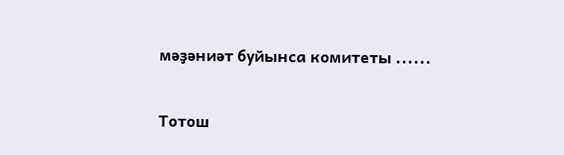мәҙәниәт буйынса комитеты ......

Тотош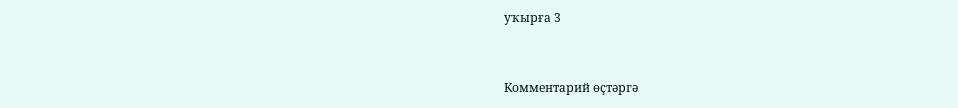уҡырға 3


Комментарий өҫтәргә